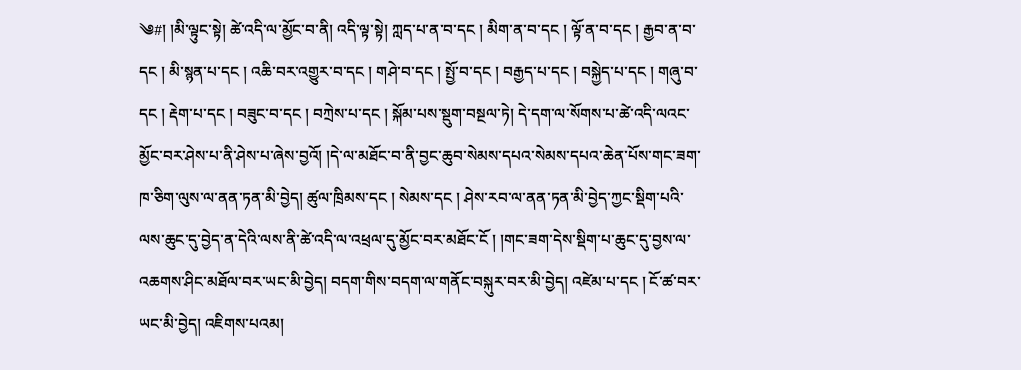༄#། །མི་ལྟུང་སྟེ། ཚེ་འདི་ལ་མྱོང་བ་ནི། འདི་ལྟ་སྟེ། ཀླད་པ་ན་བ་དང ། མིག་ན་བ་དང ། ལྟོ་ན་བ་དང ། རྒྱབ་ན་བ་དང ། མི་སྙན་པ་དང ། འཆི་བར་འགྱུར་བ་དང ། གཤེ་བ་དང ། སྤྱོ་བ་དང ། བརྒྱད་པ་དང ། བསྐྱེད་པ་དང ། གཞུ་བ་དང ། རྡེག་པ་དང ། བཟུང་བ་དང ། བཀྲེས་པ་དང ། སྐོམ་པས་སྡུག་བསྔལ་ཏེ། དེ་དག་ལ་སོགས་པ་ཚེ་འདི་ལའང་མྱོང་བར་ཤེས་པ་ནི་ཤེས་པ་ཞེས་བྱའོ། །དེ་ལ་མཐོང་བ་ནི་བྱང་ཆུབ་སེམས་དཔའ་སེམས་དཔའ་ཆེན་པོས་གང་ཟག་ཁ་ཅིག་ལུས་ལ་ནན་ཏན་མི་བྱེད། ཚུལ་ཁྲིམས་དང ། སེམས་དང ། ཤེས་རབ་ལ་ནན་ཏན་མི་བྱེད་ཀྱང་སྡིག་པའི་ལས་ཆུང་དུ་བྱེད་ན་དེའི་ལས་ནི་ཚེ་འདི་ལ་འཕྲལ་དུ་མྱོང་བར་མཐོང་ངོ ། །གང་ཟག་དེས་སྡིག་པ་ཆུང་དུ་བྱས་ལ་འཆགས་ཤིང་མཐོལ་བར་ཡང་མི་བྱེད། བདག་གིས་བདག་ལ་གནོང་བསྐུར་བར་མི་བྱེད། འཛེམ་པ་དང ། ངོ་ཚ་བར་ཡང་མི་བྱེད། འཇིགས་པའམ།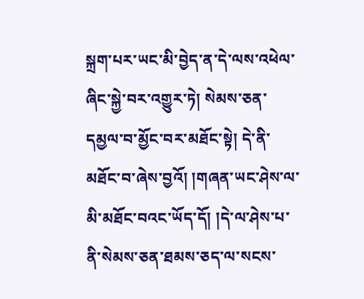སྐྲག་པར་ཡང་མི་བྱེད་ན་དེ་ལས་འཕེལ་ཞིང་སྐྱེ་བར་འགྱུར་ཏེ། སེམས་ཅན་དམྱལ་བ་མྱོང་བར་མཐོང་སྟེ། དེ་ནི་མཐོང་བ་ཞེས་བྱའོ། །གཞན་ཡང་ཤེས་ལ་མི་མཐོང་བའང་ཡོད་དོ། །དེ་ལ་ཤེས་པ་ནི་སེམས་ཅན་ཐམས་ཅད་ལ་སངས་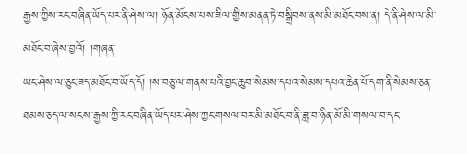རྒྱས་ཀྱིས་རང་བཞིན་ཡོད་པར་ནི་ཤེས་ལ། ཉོན་མོངས་པས་ཟིལ་གྱིས་མནན་ཏེ་བསྒྲིབས་ནས་མི་མཐོང་བས་ན། དེ་ནི་ཤེས་ལ་མི་མཐོང་བ་ཞེས་བྱའོ། །གཞན་
ཡང་ཤེས་ལ་ཅུང་ཟད་མཐོང་བ་ཡོད་དོ། །ས་བཅུ་ལ་གནས་པའི་བྱང་ཆུབ་སེམས་དཔའ་སེམས་དཔའ་ཆེན་པོ་དག་ནི་སེམས་ཅན་ཐམས་ཅད་ལ་སངས་རྒྱས་ཀྱི་རང་བཞིན་ཡོད་པར་ཤེས་ཀྱང་གསལ་བར་མི་མཐོང་བ་ནི་ཟླ་བ་ཉིན་མོ་མི་གསལ་བ་དང་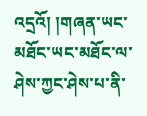འདྲའོ། །གཞན་ཡང་མཐོང་ཡང་མཐོང་ལ་ཤེས་ཀྱང་ཤེས་པ་ནི་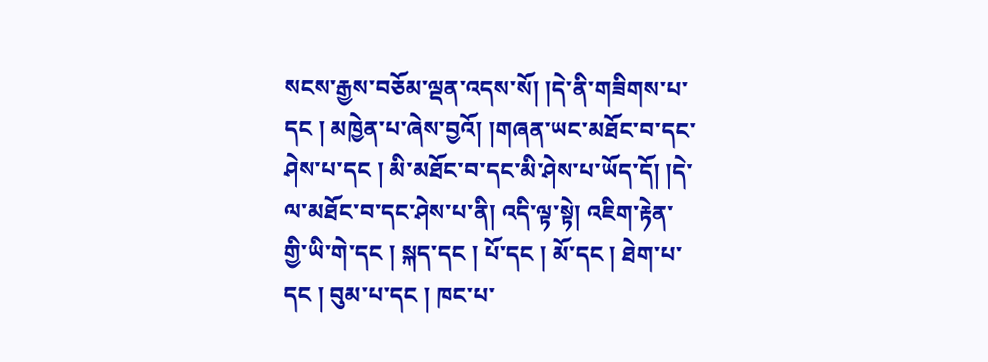སངས་རྒྱས་བཅོམ་ལྡན་འདས་སོ། །དེ་ནི་གཟིགས་པ་དང ། མཁྱེན་པ་ཞེས་བྱའོ། །གཞན་ཡང་མཐོང་བ་དང་ཤེས་པ་དང ། མི་མཐོང་བ་དང་མི་ཤེས་པ་ཡོད་དོ། །དེ་ལ་མཐོང་བ་དང་ཤེས་པ་ནི། འདི་ལྟ་སྟེ། འཇིག་རྟེན་གྱི་ཡི་གེ་དང ། སྐད་དང ། པོ་དང ། མོ་དང ། ཐེག་པ་དང ། བུམ་པ་དང ། ཁང་པ་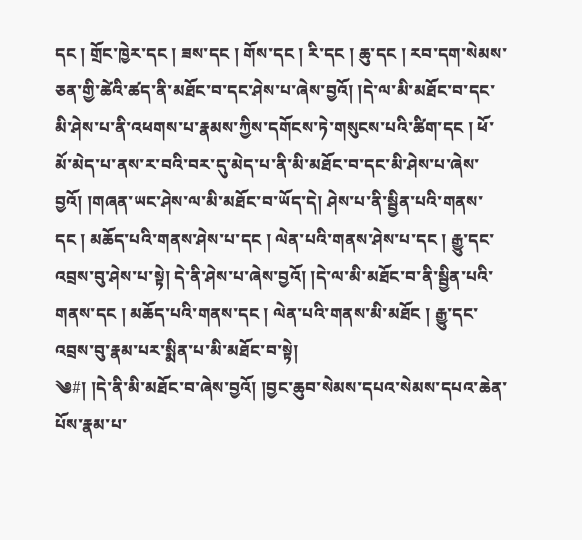དང ། གྲོང་ཁྱེར་དང ། ཟས་དང ། གོས་དང ། རི་དང ། ཆུ་དང ། རབ་དག་སེམས་ཅན་གྱི་ཚེའི་ཚད་ནི་མཐོང་བ་དང་ཤེས་པ་ཞེས་བྱའོ། །དེ་ལ་མི་མཐོང་བ་དང་མི་ཤེས་པ་ནི་འཕགས་པ་རྣམས་ཀྱིས་དགོངས་ཏེ་གསུངས་པའི་ཚིག་དང ། ཕོ་མོ་མེད་པ་ནས་ར་བའི་བར་དུ་མེད་པ་ནི་མི་མཐོང་བ་དང་མི་ཤེས་པ་ཞེས་བྱའོ། །གཞན་ཡང་ཤེས་ལ་མི་མཐོང་བ་ཡོད་དེ། ཤེས་པ་ནི་སྦྱིན་པའི་གནས་དང ། མཆོད་པའི་གནས་ཤེས་པ་དང ། ལེན་པའི་གནས་ཤེས་པ་དང ། རྒྱུ་དང་འབྲས་བུ་ཤེས་པ་སྟེ། དེ་ནི་ཤེས་པ་ཞེས་བྱའོ། །དེ་ལ་མི་མཐོང་བ་ནི་སྦྱིན་པའི་གནས་དང ། མཆོད་པའི་གནས་དང ། ལེན་པའི་གནས་མི་མཐོང ། རྒྱུ་དང་འབྲས་བུ་རྣམ་པར་སྨིན་པ་མི་མཐོང་བ་སྟེ།
༄#། །དེ་ནི་མི་མཐོང་བ་ཞེས་བྱའོ། །བྱང་ཆུབ་སེམས་དཔའ་སེམས་དཔའ་ཆེན་པོས་རྣམ་པ་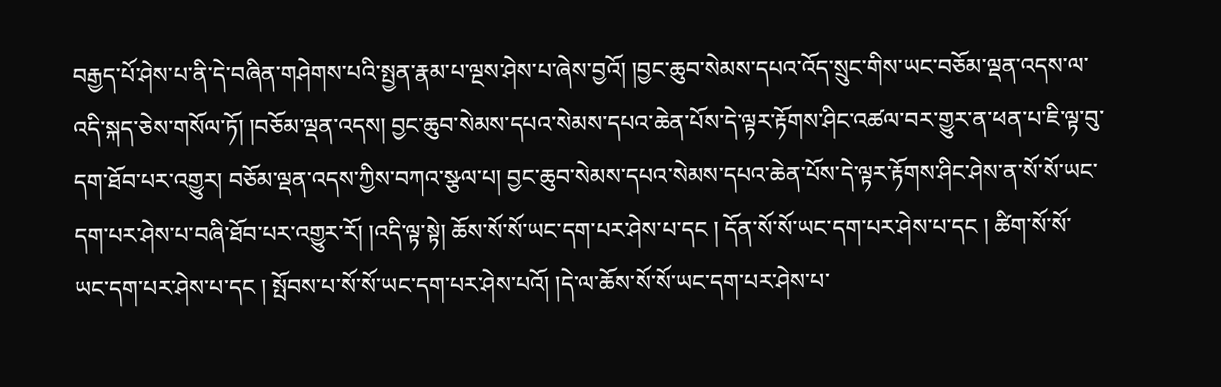བརྒྱད་པོ་ཤེས་པ་ནི་དེ་བཞིན་གཤེགས་པའི་སྤྱན་རྣམ་པ་ལྔས་ཤེས་པ་ཞེས་བྱའོ། །བྱང་ཆུབ་སེམས་དཔའ་འོད་སྲུང་གིས་ཡང་བཅོམ་ལྡན་འདས་ལ་འདི་སྐད་ཅེས་གསོལ་ཏོ། །བཅོམ་ལྡན་འདས། བྱང་ཆུབ་སེམས་དཔའ་སེམས་དཔའ་ཆེན་པོས་དེ་ལྟར་རྟོགས་ཤིང་འཚལ་བར་གྱུར་ན་ཕན་པ་ཇི་ལྟ་བུ་དག་ཐོབ་པར་འགྱུར། བཅོམ་ལྡན་འདས་ཀྱིས་བཀའ་སྩལ་པ། བྱང་ཆུབ་སེམས་དཔའ་སེམས་དཔའ་ཆེན་པོས་དེ་ལྟར་རྟོགས་ཤིང་ཤེས་ན་སོ་སོ་ཡང་དག་པར་ཤེས་པ་བཞི་ཐོབ་པར་འགྱུར་རོ། །འདི་ལྟ་སྟེ། ཆོས་སོ་སོ་ཡང་དག་པར་ཤེས་པ་དང ། དོན་སོ་སོ་ཡང་དག་པར་ཤེས་པ་དང ། ཚིག་སོ་སོ་ཡང་དག་པར་ཤེས་པ་དང ། སྤོབས་པ་སོ་སོ་ཡང་དག་པར་ཤེས་པའོ། །དེ་ལ་ཆོས་སོ་སོ་ཡང་དག་པར་ཤེས་པ་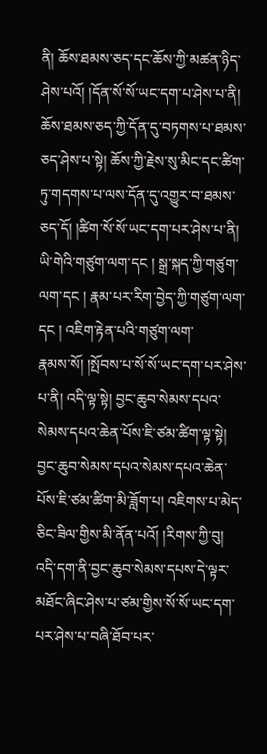ནི། ཆོས་ཐམས་ཅད་དང་ཆོས་ཀྱི་མཚན་ཉིད་ཤེས་པའོ། །དོན་སོ་སོ་ཡང་དག་པ་ཤེས་པ་ནི། ཆོས་ཐམས་ཅད་ཀྱི་དོན་དུ་བཏགས་པ་ཐམས་ཅད་ཤེས་པ་སྟེ། ཆོས་ཀྱི་རྗེས་སུ་མིང་དང་ཚིག་ཏུ་གདགས་པ་ལས་དོན་དུ་འགྱུར་བ་ཐམས་ཅད་དོ། །ཚིག་སོ་སོ་ཡང་དག་པར་ཤེས་པ་ནི། ཡི་གེའི་གཙུག་ལག་དང ། སྒྲ་སྐད་ཀྱི་གཙུག་ལག་དང ། རྣམ་པར་རིག་བྱེད་ཀྱི་གཙུག་ལག་དང ། འཇིག་རྟེན་པའི་གཙུག་ལག་
རྣམས་སོ། །སྤོབས་པ་སོ་སོ་ཡང་དག་པར་ཤེས་པ་ནི། འདི་ལྟ་སྟེ། བྱང་ཆུབ་སེམས་དཔའ་སེམས་དཔའ་ཆེན་པོས་ཇི་ཙམ་ཚིག་ལྟ་སྟེ། བྱང་ཆུབ་སེམས་དཔའ་སེམས་དཔའ་ཆེན་པོས་ཇི་ཙམ་ཚིག་མི་ཟློག་པ། འཇིགས་པ་མེད་ཅིང་ཟིལ་གྱིས་མི་ནོན་པའོ། །རིགས་ཀྱི་བུ། འདི་དག་ནི་བྱང་ཆུབ་སེམས་དཔས་དེ་ལྟར་མཐོང་ཞིང་ཤེས་པ་ཙམ་གྱིས་སོ་སོ་ཡང་དག་པར་ཤེས་པ་བཞི་ཐོབ་པར་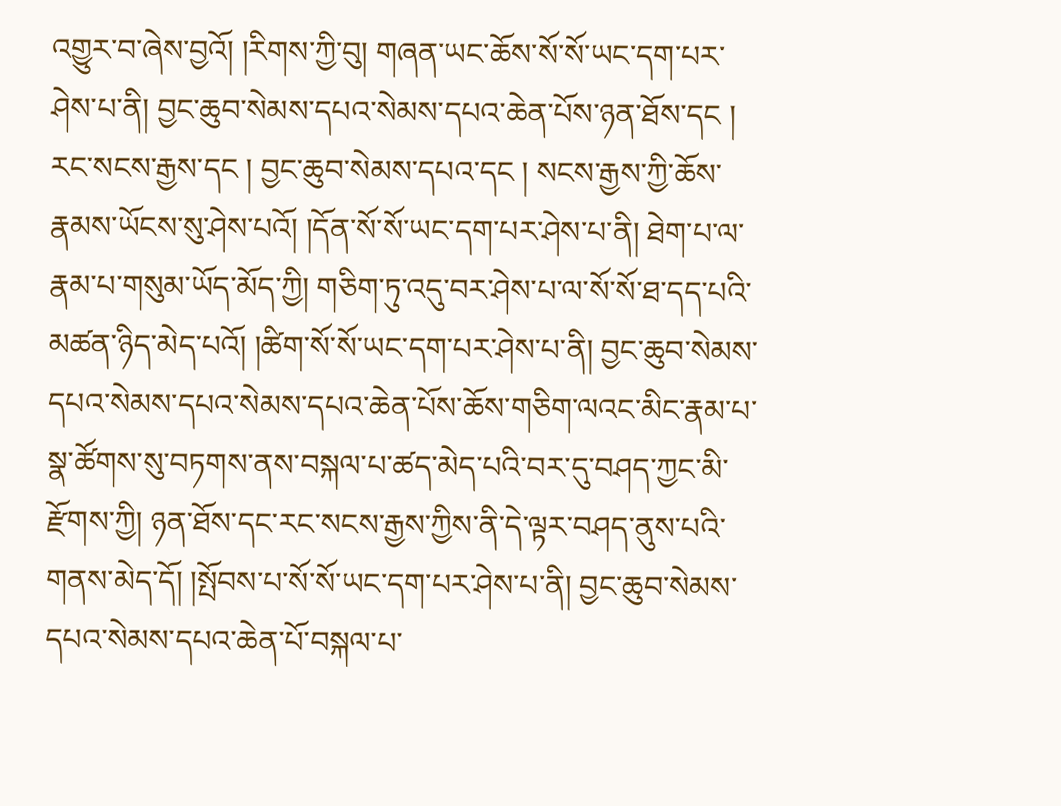འགྱུར་བ་ཞེས་བྱའོ། །རིགས་ཀྱི་བུ། གཞན་ཡང་ཆོས་སོ་སོ་ཡང་དག་པར་ཤེས་པ་ནི། བྱང་ཆུབ་སེམས་དཔའ་སེམས་དཔའ་ཆེན་པོས་ཉན་ཐོས་དང ། རང་སངས་རྒྱས་དང ། བྱང་ཆུབ་སེམས་དཔའ་དང ། སངས་རྒྱས་ཀྱི་ཆོས་རྣམས་ཡོངས་སུ་ཤེས་པའོ། །དོན་སོ་སོ་ཡང་དག་པར་ཤེས་པ་ནི། ཐེག་པ་ལ་རྣམ་པ་གསུམ་ཡོད་མོད་ཀྱི། གཅིག་ཏུ་འདུ་བར་ཤེས་པ་ལ་སོ་སོ་ཐ་དད་པའི་མཚན་ཉིད་མེད་པའོ། །ཚིག་སོ་སོ་ཡང་དག་པར་ཤེས་པ་ནི། བྱང་ཆུབ་སེམས་དཔའ་སེམས་དཔའ་སེམས་དཔའ་ཆེན་པོས་ཆོས་གཅིག་ལའང་མིང་རྣམ་པ་སྣ་ཚོགས་སུ་བཏགས་ནས་བསྐལ་པ་ཚད་མེད་པའི་བར་དུ་བཤད་ཀྱང་མི་རྫོགས་ཀྱི། ཉན་ཐོས་དང་རང་སངས་རྒྱས་ཀྱིས་ནི་དེ་ལྟར་བཤད་ནུས་པའི་གནས་མེད་དོ། །སྤོབས་པ་སོ་སོ་ཡང་དག་པར་ཤེས་པ་ནི། བྱང་ཆུབ་སེམས་དཔའ་སེམས་དཔའ་ཆེན་པོ་བསྐལ་པ་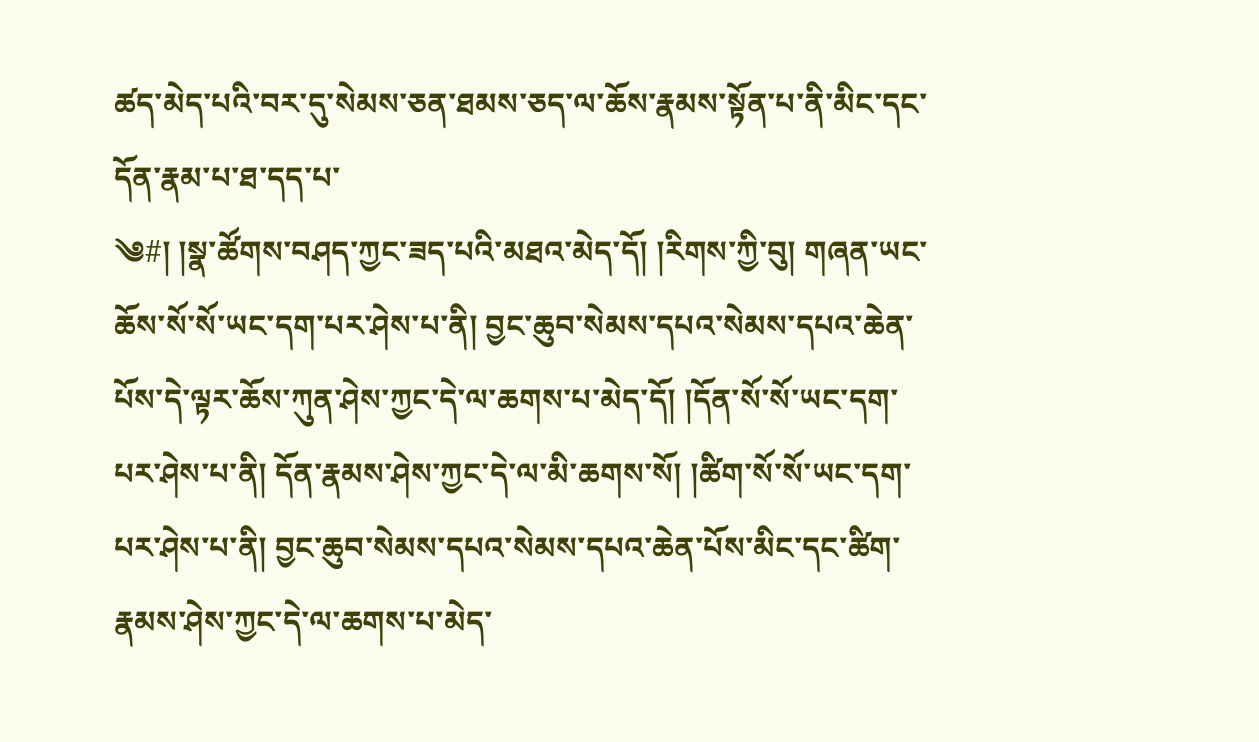ཚད་མེད་པའི་བར་དུ་སེམས་ཅན་ཐམས་ཅད་ལ་ཆོས་རྣམས་སྟོན་པ་ནི་མིང་དང་དོན་རྣམ་པ་ཐ་དད་པ་
༄#། །སྣ་ཚོགས་བཤད་ཀྱང་ཟད་པའི་མཐའ་མེད་དོ། །རིགས་ཀྱི་བུ། གཞན་ཡང་ཆོས་སོ་སོ་ཡང་དག་པར་ཤེས་པ་ནི། བྱང་ཆུབ་སེམས་དཔའ་སེམས་དཔའ་ཆེན་པོས་དེ་ལྟར་ཆོས་ཀུན་ཤེས་ཀྱང་དེ་ལ་ཆགས་པ་མེད་དོ། །དོན་སོ་སོ་ཡང་དག་པར་ཤེས་པ་ནི། དོན་རྣམས་ཤེས་ཀྱང་དེ་ལ་མི་ཆགས་སོ། །ཚིག་སོ་སོ་ཡང་དག་པར་ཤེས་པ་ནི། བྱང་ཆུབ་སེམས་དཔའ་སེམས་དཔའ་ཆེན་པོས་མིང་དང་ཚིག་རྣམས་ཤེས་ཀྱང་དེ་ལ་ཆགས་པ་མེད་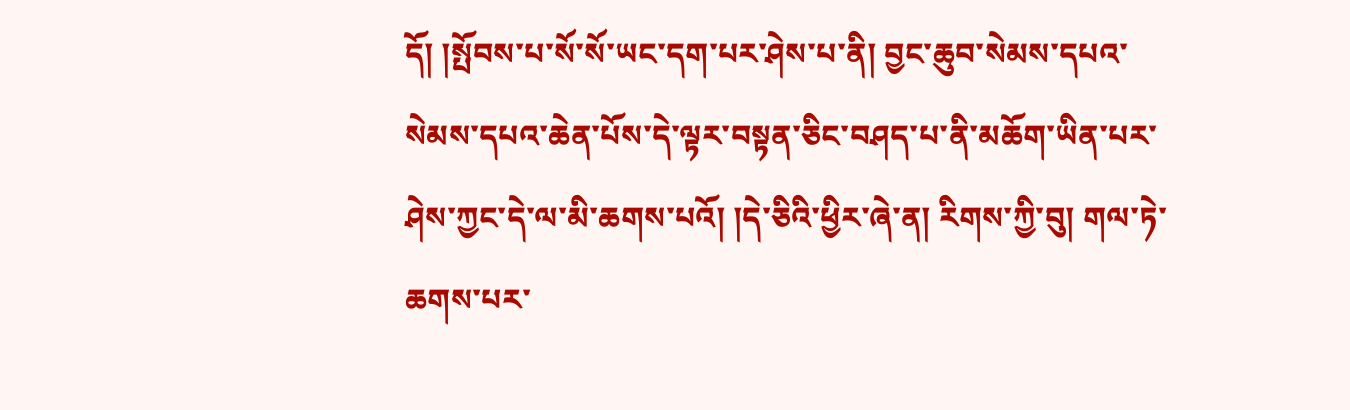དོ། །སྤོབས་པ་སོ་སོ་ཡང་དག་པར་ཤེས་པ་ནི། བྱང་ཆུབ་སེམས་དཔའ་སེམས་དཔའ་ཆེན་པོས་དེ་ལྟར་བསྟན་ཅིང་བཤད་པ་ནི་མཆོག་ཡིན་པར་ཤེས་ཀྱང་དེ་ལ་མི་ཆགས་པའོ། །དེ་ཅིའི་ཕྱིར་ཞེ་ན། རིགས་ཀྱི་བུ། གལ་ཏེ་ཆགས་པར་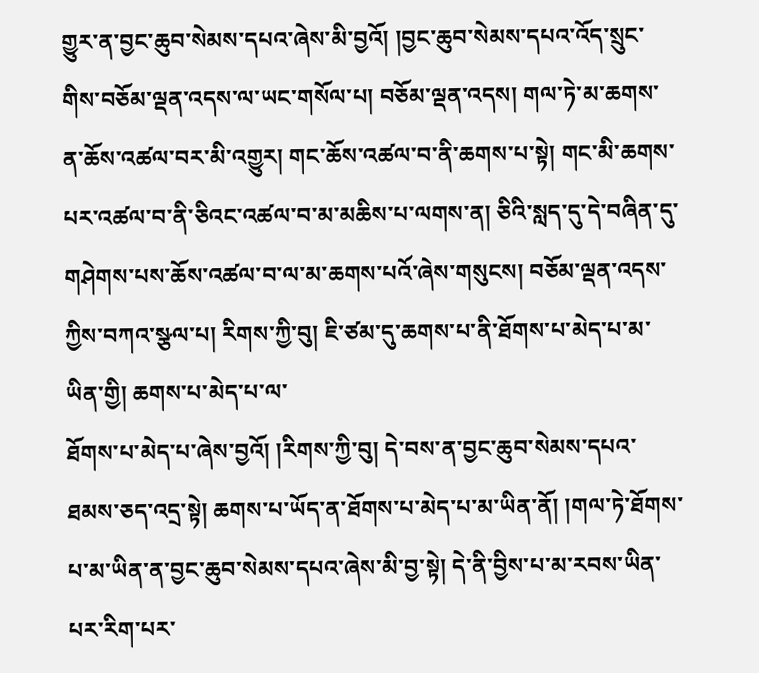གྱུར་ན་བྱང་ཆུབ་སེམས་དཔའ་ཞེས་མི་བྱའོ། །བྱང་ཆུབ་སེམས་དཔའ་འོད་སྲུང་གིས་བཅོམ་ལྡན་འདས་ལ་ཡང་གསོལ་པ། བཅོམ་ལྡན་འདས། གལ་ཏེ་མ་ཆགས་ན་ཆོས་འཚལ་བར་མི་འགྱུར། གང་ཆོས་འཚལ་བ་ནི་ཆགས་པ་སྟེ། གང་མི་ཆགས་པར་འཚལ་བ་ནི་ཅིའང་འཚལ་བ་མ་མཆིས་པ་ལགས་ན། ཅིའི་སླད་དུ་དེ་བཞིན་དུ་གཤེགས་པས་ཆོས་འཚལ་བ་ལ་མ་ཆགས་པའོ་ཞེས་གསུངས། བཅོམ་ལྡན་འདས་ཀྱིས་བཀའ་སྩལ་པ། རིགས་ཀྱི་བུ། ཇི་ཙམ་དུ་ཆགས་པ་ནི་ཐོགས་པ་མེད་པ་མ་ཡིན་གྱི། ཆགས་པ་མེད་པ་ལ་
ཐོགས་པ་མེད་པ་ཞེས་བྱའོ། །རིགས་ཀྱི་བུ། དེ་བས་ན་བྱང་ཆུབ་སེམས་དཔའ་ཐམས་ཅད་འདྲ་སྟེ། ཆགས་པ་ཡོད་ན་ཐོགས་པ་མེད་པ་མ་ཡིན་ནོ། །གལ་ཏེ་ཐོགས་པ་མ་ཡིན་ན་བྱང་ཆུབ་སེམས་དཔའ་ཞེས་མི་བྱ་སྟེ། དེ་ནི་བྱིས་པ་མ་རབས་ཡིན་པར་རིག་པར་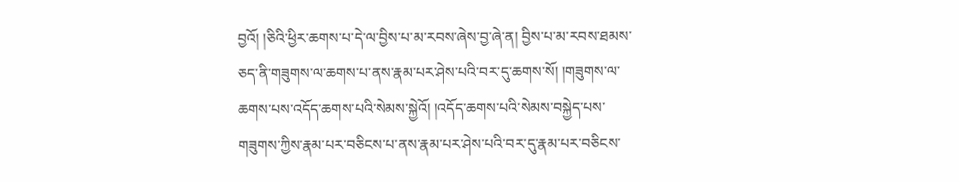བྱའོ། །ཅིའི་ཕྱིར་ཆགས་པ་དེ་ལ་བྱིས་པ་མ་རབས་ཞེས་བྱ་ཞེ་ན། བྱིས་པ་མ་རབས་ཐམས་ཅད་ནི་གཟུགས་ལ་ཆགས་པ་ནས་རྣམ་པར་ཤེས་པའི་བར་དུ་ཆགས་སོ། །གཟུགས་ལ་ཆགས་པས་འདོད་ཆགས་པའི་སེམས་སྐྱེའོ། །འདོད་ཆགས་པའི་སེམས་བསྐྱེད་པས་གཟུགས་ཀྱིས་རྣམ་པར་བཅིངས་པ་ནས་རྣམ་པར་ཤེས་པའི་བར་དུ་རྣམ་པར་བཅིངས་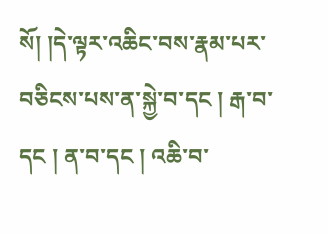སོ། །དེ་ལྟར་འཆིང་བས་རྣམ་པར་བཅིངས་པས་ན་སྐྱེ་བ་དང ། རྒ་བ་དང ། ན་བ་དང ། འཆི་བ་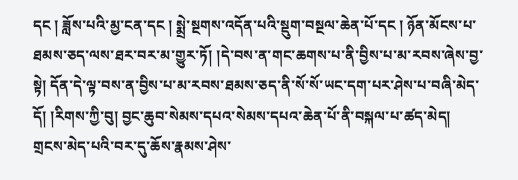དང ། ཟློས་པའི་མྱ་ངན་དང ། སྨྲེ་སྔགས་འདོན་པའི་སྡུག་བསྔལ་ཆེན་པོ་དང ། ཉོན་མོངས་པ་ཐམས་ཅད་ལས་ཐར་བར་མ་གྱུར་ཏོ། །དེ་བས་ན་གང་ཆགས་པ་ནི་བྱིས་པ་མ་རབས་ཞེས་བྱ་སྟེ། དོན་དེ་ལྟ་བས་ན་བྱིས་པ་མ་རབས་ཐམས་ཅད་ནི་སོ་སོ་ཡང་དག་པར་ཤེས་པ་བཞི་མེད་དོ། །རིགས་ཀྱི་བུ། བྱང་ཆུབ་སེམས་དཔའ་སེམས་དཔའ་ཆེན་པོ་ནི་བསྐལ་པ་ཚད་མེད། གྲངས་མེད་པའི་བར་དུ་ཆོས་རྣམས་ཤེས་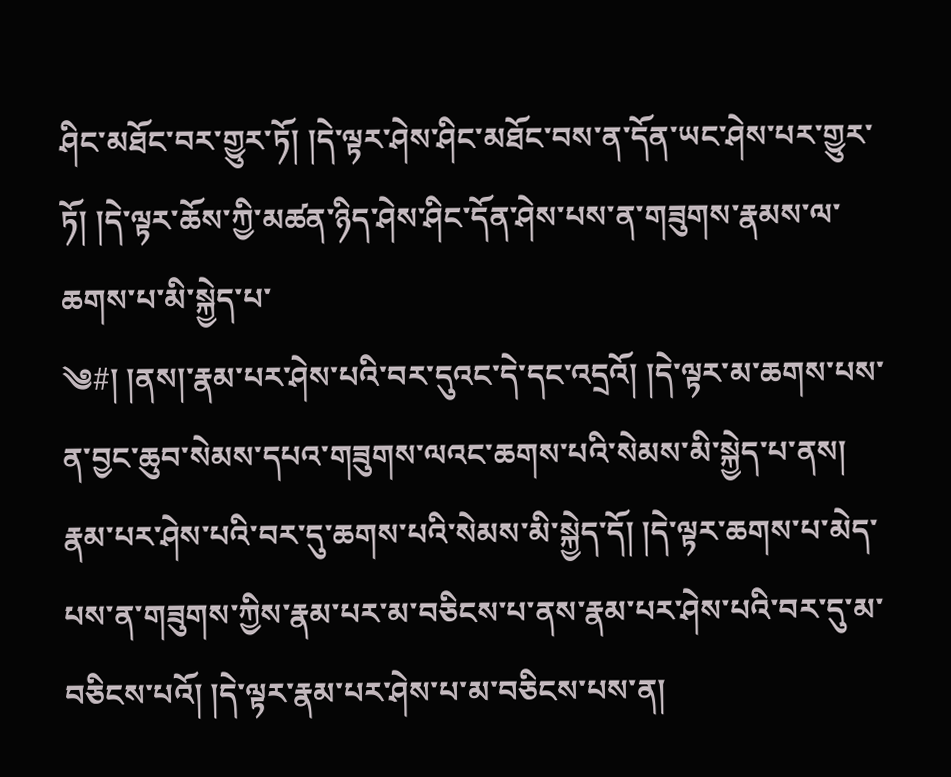ཤིང་མཐོང་བར་གྱུར་ཏོ། །དེ་ལྟར་ཤེས་ཤིང་མཐོང་བས་ན་དོན་ཡང་ཤེས་པར་གྱུར་ཏོ། །དེ་ལྟར་ཆོས་ཀྱི་མཚན་ཉིད་ཤེས་ཤིང་དོན་ཤེས་པས་ན་གཟུགས་རྣམས་ལ་ཆགས་པ་མི་སྐྱེད་པ་
༄#། །ནས།་རྣམ་པར་ཤེས་པའི་བར་དུའང་དེ་དང་འདྲའོ། །དེ་ལྟར་མ་ཆགས་པས་ན་བྱང་ཆུབ་སེམས་དཔའ་གཟུགས་ལའང་ཆགས་པའི་སེམས་མི་སྐྱེད་པ་ནས། རྣམ་པར་ཤེས་པའི་བར་དུ་ཆགས་པའི་སེམས་མི་སྐྱེད་དོ། །དེ་ལྟར་ཆགས་པ་མེད་པས་ན་གཟུགས་ཀྱིས་རྣམ་པར་མ་བཅིངས་པ་ནས་རྣམ་པར་ཤེས་པའི་བར་དུ་མ་བཅིངས་པའོ། །དེ་ལྟར་རྣམ་པར་ཤེས་པ་མ་བཅིངས་པས་ན།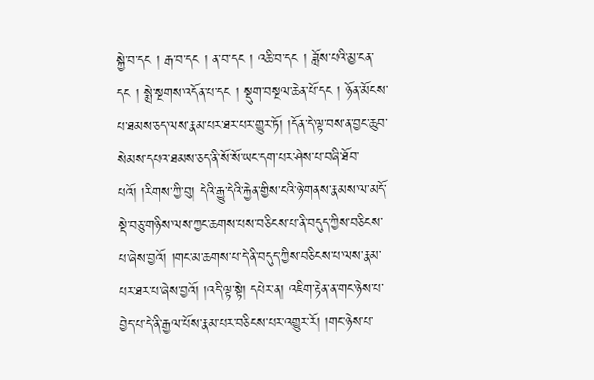སྐྱེ་བ་དང ། རྒ་བ་དང ། ན་བ་དང ། འཆི་བ་དང ། ཟློས་པའི་མྱ་ངན་དང ། སྨྲེ་སྔགས་འདོན་པ་དང ། སྡུག་བསྔལ་ཆེན་པོ་དང ། ཉོན་མོངས་པ་ཐམས་ཅད་ལས་རྣམ་པར་ཐར་པར་གྱུར་ཏོ། །དོན་དེ་ལྟ་བས་ན་བྱང་ཆུབ་སེམས་དཔའ་ཐམས་ཅད་ནི་སོ་སོ་ཡང་དག་པར་ཤེས་པ་བཞི་ཐོབ་པའོ། །རིགས་ཀྱི་བུ། དེའི་རྒྱུ་དེའི་རྐྱེན་གྱིས་ངའི་ཉེ་གནས་རྣམས་ལ་མདོ་སྡེ་བཅུ་གཉིས་ལས་ཀྱང་ཆགས་པས་བཅིངས་པ་ནི་བདུད་ཀྱིས་བཅིངས་པ་ཞེས་བྱའོ། །གང་མ་ཆགས་པ་དེ་ནི་བདུད་ཀྱིས་བཅིངས་པ་ལས་རྣམ་པར་ཐར་པ་ཞེས་བྱའོ། །འདི་ལྟ་སྟེ། དཔེར་ན། འཇིག་རྟེན་ན་གང་ཉེས་པ་བྱེད་པ་དེ་ནི་རྒྱལ་པོས་རྣམ་པར་བཅིངས་པར་འགྱུར་རོ། །གང་ཉེས་པ་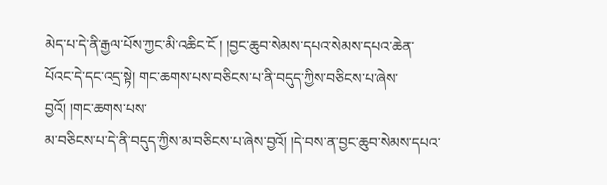མེད་པ་དེ་ནི་རྒྱལ་པོས་ཀྱང་མི་འཆིང་ངོ ། །བྱང་ཆུབ་སེམས་དཔའ་སེམས་དཔའ་ཆེན་པོའང་དེ་དང་འདྲ་སྟེ། གང་ཆགས་པས་བཅིངས་པ་ནི་བདུད་ཀྱིས་བཅིངས་པ་ཞེས་བྱའོ། །གང་ཆགས་པས་
མ་བཅིངས་པ་དེ་ནི་བདུད་ཀྱིས་མ་བཅིངས་པ་ཞེས་བྱའོ། །དེ་བས་ན་བྱང་ཆུབ་སེམས་དཔའ་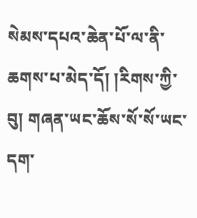སེམས་དཔའ་ཆེན་པོ་ལ་ནི་ཆགས་པ་མེད་དོ། །རིགས་ཀྱི་བུ། གཞན་ཡང་ཆོས་སོ་སོ་ཡང་དག་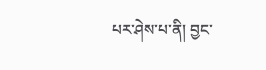པར་ཤེས་པ་ནི། བྱང་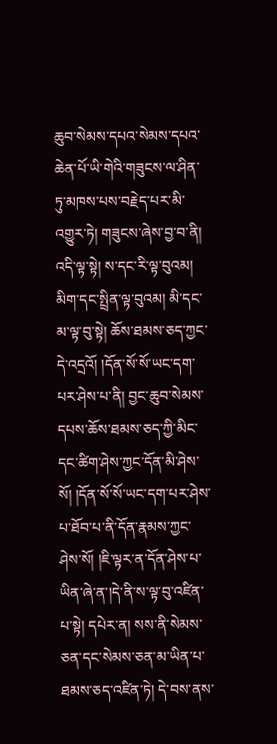ཆུབ་སེམས་དཔའ་སེམས་དཔའ་ཆེན་པོ་ཡི་གེའི་གཟུངས་ལ་ཤིན་ཏུ་མཁས་པས་བརྗེད་པར་མི་འགྱུར་ཏེ། གཟུངས་ཞེས་བྱ་བ་ནི། འདི་ལྟ་སྟེ། ས་དང་རི་ལྟ་བུའམ། མིག་དང་སྤྲིན་ལྟ་བུའམ། མི་དང་མ་ལྟ་བུ་སྟེ། ཆོས་ཐམས་ཅད་ཀྱང་དེ་འདྲའོ། །དོན་སོ་སོ་ཡང་དག་པར་ཤེས་པ་ནི། བྱང་ཆུབ་སེམས་དཔས་ཆོས་ཐམས་ཅད་ཀྱི་མིང་དང་ཚིག་ཤེས་ཀྱང་དོན་མི་ཤེས་སོ། །དོན་སོ་སོ་ཡང་དག་པར་ཤེས་པ་ཐོབ་པ་ནི་དོན་རྣམས་ཀྱང་ཤེས་སོ། །ཇི་ལྟར་ན་དོན་ཤེས་པ་ཡིན་ཞེ་ན་།དེ་ནི་ས་ལྟ་བུ་འཛིན་པ་སྟེ། དཔེར་ན། སས་ནི་སེམས་ཅན་དང་སེམས་ཅན་མ་ཡིན་པ་ཐམས་ཅད་འཛིན་ཏེ། དེ་བས་ནས་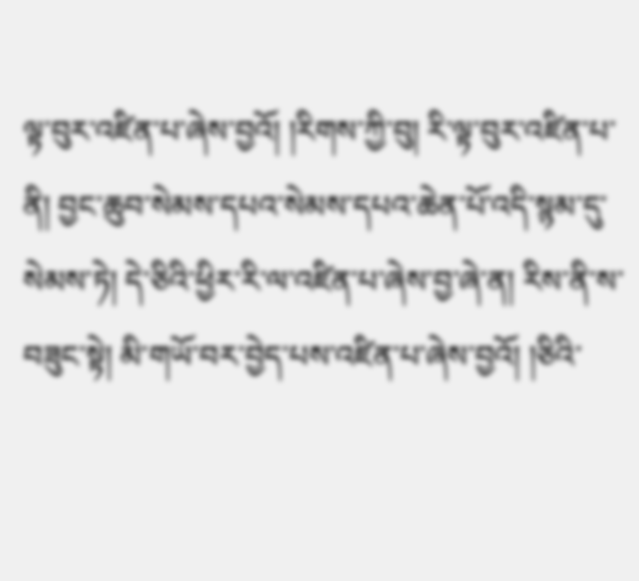ལྟ་བུར་འཛིན་པ་ཞེས་བྱའོ། །རིགས་ཀྱི་བུ། རི་ལྟ་བུར་འཛིན་པ་ནི། བྱང་ཆུབ་སེམས་དཔའ་སེམས་དཔའ་ཆེན་པོ་འདི་སྙམ་དུ་སེམས་ཏེ། དེ་ཅིའི་ཕྱིར་རི་ལ་འཛིན་པ་ཞེས་བྱ་ཞེ་ན། རིས་ནི་ས་བཟུང་སྟེ། མི་གཡོ་བར་བྱེད་པས་འཛིན་པ་ཞེས་བྱའོ། །ཅིའི་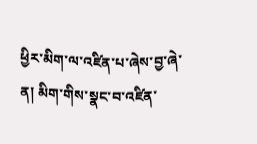ཕྱིར་མིག་ལ་འཛིན་པ་ཞེས་བྱ་ཞེ་ན། མིག་གིས་སྣང་བ་འཛིན་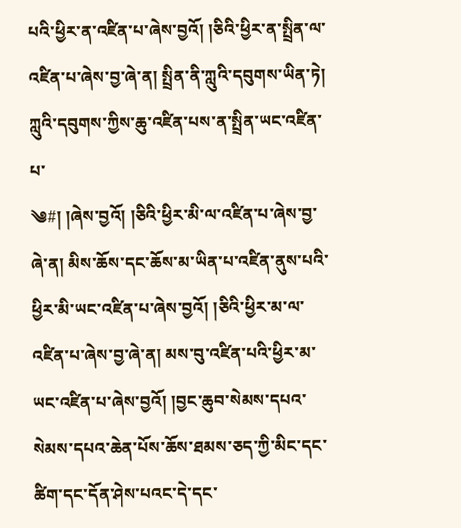པའི་ཕྱིར་ན་འཛིན་པ་ཞེས་བྱའོ། །ཅིའི་ཕྱིར་ན་སྤྲིན་ལ་འཛིན་པ་ཞེས་བྱ་ཞེ་ན། སྤྲིན་ནི་ཀླུའི་དབུགས་ཡིན་ཏེ། ཀླུའི་དབུགས་ཀྱིས་ཆུ་འཛིན་པས་ན་སྤྲིན་ཡང་འཛིན་པ་
༄#། །ཞེས་བྱའོ། །ཅིའི་ཕྱིར་མི་ལ་འཛིན་པ་ཞེས་བྱ་ཞེ་ན། མིས་ཆོས་དང་ཆོས་མ་ཡིན་པ་འཛིན་ནུས་པའི་ཕྱིར་མི་ཡང་འཛིན་པ་ཞེས་བྱའོ། །ཅིའི་ཕྱིར་མ་ལ་འཛིན་པ་ཞེས་བྱ་ཞེ་ན། མས་བུ་འཛིན་པའི་ཕྱིར་མ་ཡང་འཛིན་པ་ཞེས་བྱའོ། །བྱང་ཆུབ་སེམས་དཔའ་སེམས་དཔའ་ཆེན་པོས་ཆོས་ཐམས་ཅད་ཀྱི་མིང་དང་ཚིག་དང་དོན་ཤེས་པའང་དེ་དང་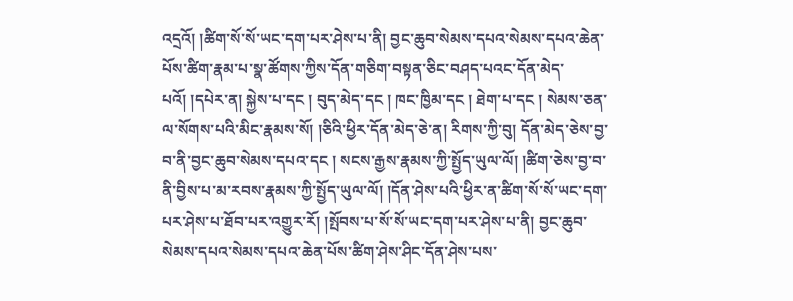འདྲའོ། །ཚིག་སོ་སོ་ཡང་དག་པར་ཤེས་པ་ནི། བྱང་ཆུབ་སེམས་དཔའ་སེམས་དཔའ་ཆེན་པོས་ཚིག་རྣམ་པ་སྣ་ཚོགས་ཀྱིས་དོན་གཅིག་བསྟན་ཅིང་བཤད་པའང་དོན་མེད་པའོ། །དཔེར་ན། སྐྱེས་པ་དང ། བུད་མེད་དང ། ཁང་ཁྱིམ་དང ། ཐེག་པ་དང ། སེམས་ཅན་ལ་སོགས་པའི་མིང་རྣམས་སོ། །ཅིའི་ཕྱིར་དོན་མེད་ཅེ་ན། རིགས་ཀྱི་བུ། དོན་མེད་ཅེས་བྱ་བ་ནི་བྱང་ཆུབ་སེམས་དཔའ་དང ། སངས་རྒྱས་རྣམས་ཀྱི་སྤྱོད་ཡུལ་ལོ། །ཚིག་ཅེས་བྱ་བ་ནི་བྱིས་པ་མ་རབས་རྣམས་ཀྱི་སྤྱོད་ཡུལ་ལོ། །དོན་ཤེས་པའི་ཕྱིར་ན་ཚིག་སོ་སོ་ཡང་དག་པར་ཤེས་པ་ཐོབ་པར་འགྱུར་རོ། །སྤོབས་པ་སོ་སོ་ཡང་དག་པར་ཤེས་པ་ནི། བྱང་ཆུབ་སེམས་དཔའ་སེམས་དཔའ་ཆེན་པོས་ཚིག་ཤེས་ཤིང་དོན་ཤེས་པས་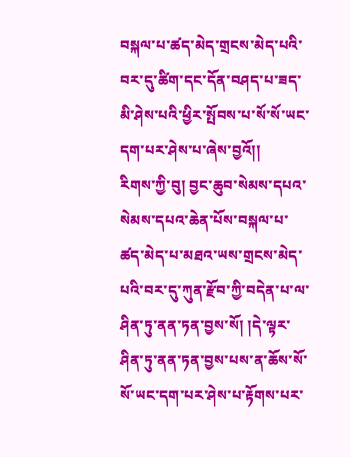བསྐལ་པ་ཚད་མེད་གྲངས་མེད་པའི་བར་དུ་ཚིག་དང་དོན་བཤད་པ་ཟད་མི་ཤེས་པའི་ཕྱིར་སྤོབས་པ་སོ་སོ་ཡང་དག་པར་ཤེས་པ་ཞེས་བྱའོ།།
རིགས་ཀྱི་བུ། བྱང་ཆུབ་སེམས་དཔའ་སེམས་དཔའ་ཆེན་པོས་བསྐལ་པ་ཚད་མེད་པ་མཐའ་ཡས་གྲངས་མེད་པའི་བར་དུ་ཀུན་རྫོབ་ཀྱི་བདེན་པ་ལ་ཤིན་ཏུ་ནན་ཏན་བྱས་སོ། །དེ་ལྟར་ཤིན་ཏུ་ནན་ཏན་བྱས་པས་ན་ཆོས་སོ་སོ་ཡང་དག་པར་ཤེས་པ་རྟོགས་པར་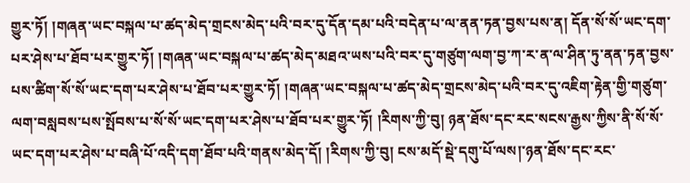གྱུར་ཏོ། །གཞན་ཡང་བསྐལ་པ་ཚད་མེད་གྲངས་མེད་པའི་བར་དུ་དོན་དམ་པའི་བདེན་པ་ལ་ནན་ཏན་བྱས་པས་ན། དོན་སོ་སོ་ཡང་དག་པར་ཤེས་པ་ཐོབ་པར་གྱུར་ཏོ། །གཞན་ཡང་བསྐལ་པ་ཚད་མེད་མཐའ་ཡས་པའི་བར་དུ་གཙུག་ལག་བྱ་ཀ་ར་ན་ལ་ཤིན་ཏུ་ནན་ཏན་བྱས་པས་ཚིག་སོ་སོ་ཡང་དག་པར་ཤེས་པ་ཐོབ་པར་གྱུར་ཏོ། །གཞན་ཡང་བསྐལ་པ་ཚད་མེད་གྲངས་མེད་པའི་བར་དུ་འཇིག་རྟེན་གྱི་གཙུག་ལག་བསླབས་པས་སྤོབས་པ་སོ་སོ་ཡང་དག་པར་ཤེས་པ་ཐོབ་པར་གྱུར་ཏོ། །རིགས་ཀྱི་བུ། ཉན་ཐོས་དང་རང་སངས་རྒྱས་ཀྱིས་ནི་སོ་སོ་ཡང་དག་པར་ཤེས་པ་བཞི་པོ་འདི་དག་ཐོབ་པའི་གནས་མེད་དོ། །རིགས་ཀྱི་བུ། ངས་མདོ་སྡེ་དགུ་པོ་ལས།་ཉན་ཐོས་དང་རང་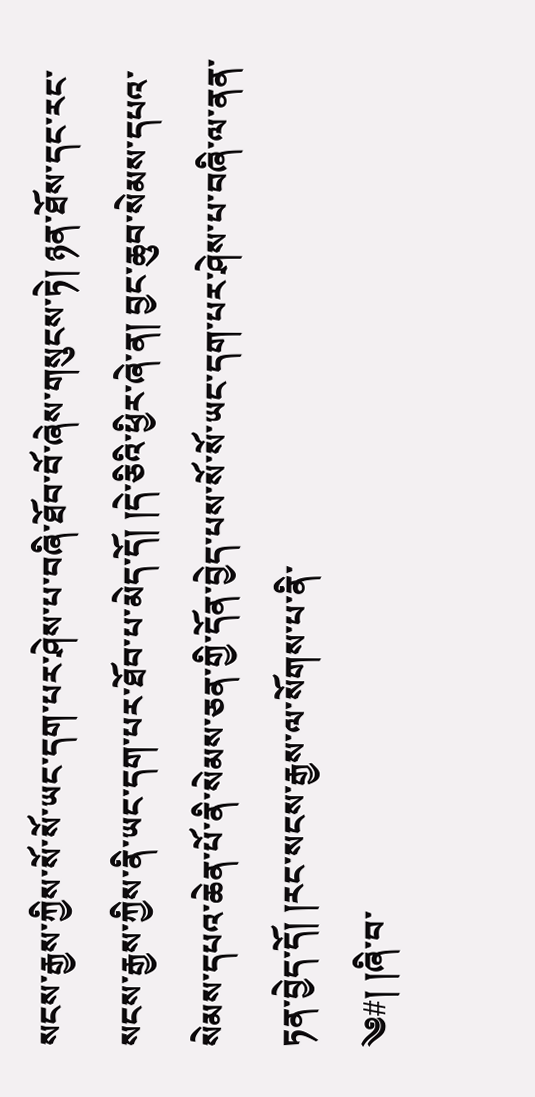སངས་རྒྱས་ཀྱིས་སོ་སོ་ཡང་དག་པར་ཤེས་པ་བཞི་ཐོབ་བོ་ཞེས་གསུངས་ཏེ། ཉན་ཐོས་དང་རང་སངས་རྒྱས་ཀྱིས་ནི་ཡང་དག་པར་ཐོབ་པ་མེད་དོ། །དེ་ཅིའི་ཕྱིར་ཞེ་ན། བྱང་ཆུབ་སེམས་དཔའ་སེམས་དཔའ་ཆེན་པོ་ནི་སེམས་ཅན་གྱི་དོན་བྱེད་པས་སོ་སོ་ཡང་དག་པར་ཤེས་པ་བཞི་ལ་ནན་ཏན་བྱེད་དོ། །རང་སངས་རྒྱས་ལ་སོགས་པ་ནི་
༄#། །ཞི་བ་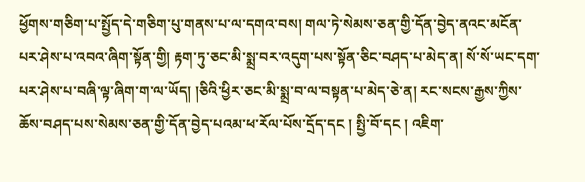ཕྱོགས་གཅིག་པ་སྤྱོད་དེ་གཅིག་པུ་གནས་པ་ལ་དགའ་བས། གལ་ཏེ་སེམས་ཅན་གྱི་དོན་བྱེད་ནའང་མངོན་པར་ཤེས་པ་འབའ་ཞིག་སྟོན་གྱི། རྟག་ཏུ་ཅང་མི་སྨྲ་བར་འདུག་པས་སྟོན་ཅིང་བཤད་པ་མེད་ན། སོ་སོ་ཡང་དག་པར་ཤེས་པ་བཞི་ལྟ་ཞིག་ག་ལ་ཡོད། །ཅིའི་ཕྱིར་ཅང་མི་སྨྲ་བ་ལ་བསྟན་པ་མེད་ཅེ་ན། རང་སངས་རྒྱས་ཀྱིས་ཆོས་བཤད་པས་སེམས་ཅན་གྱི་དོན་བྱེད་པའམ་ཕ་རོལ་པོས་དྲོད་དང ། སྤྱི་བོ་དང ། འཇིག་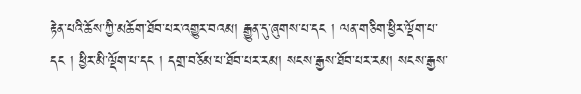རྟེན་པའི་ཆོས་ཀྱི་མཆོག་ཐོབ་པར་འགྱུར་བའམ། རྒྱུན་དུ་ཞུགས་པ་དང ། ལན་གཅིག་ཕྱིར་ལྡོག་པ་དང ། ཕྱིར་མི་ལྡོག་པ་དང ། དགྲ་བཅོམ་པ་ཐོབ་པར་རམ། སངས་རྒྱས་ཐོབ་པར་རམ། སངས་རྒྱས་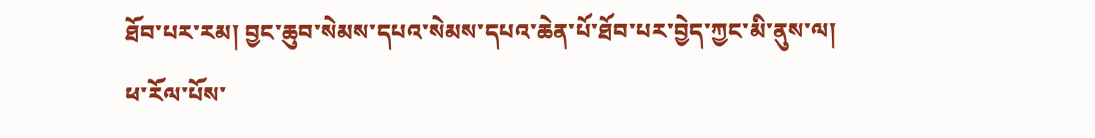ཐོབ་པར་རམ། བྱང་ཆུབ་སེམས་དཔའ་སེམས་དཔའ་ཆེན་པོ་ཐོབ་པར་བྱེད་ཀྱང་མི་ནུས་ལ། ཕ་རོལ་པོས་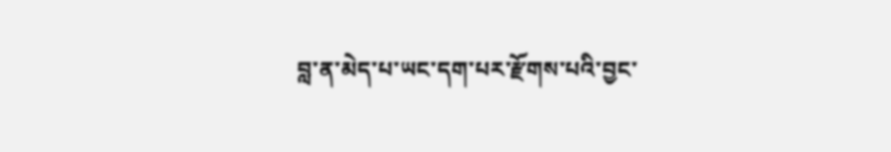བླ་ན་མེད་པ་ཡང་དག་པར་རྫོགས་པའི་བྱང་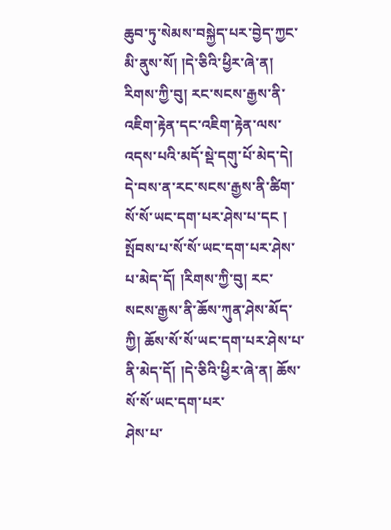ཆུབ་ཏུ་སེམས་བསྐྱེད་པར་བྱེད་ཀྱང་མི་ནུས་སོ། །དེ་ཅིའི་ཕྱིར་ཞེ་ན། རིགས་ཀྱི་བུ། རང་སངས་རྒྱས་ནི་འཇིག་རྟེན་དང་འཇིག་རྟེན་ལས་འདས་པའི་མདོ་སྡེ་དགུ་པོ་མེད་དེ། དེ་བས་ན་རང་སངས་རྒྱས་ནི་ཚིག་སོ་སོ་ཡང་དག་པར་ཤེས་པ་དང ། སྤོབས་པ་སོ་སོ་ཡང་དག་པར་ཤེས་པ་མེད་དོ། །རིགས་ཀྱི་བུ། རང་སངས་རྒྱས་ནི་ཆོས་ཀུན་ཤེས་མོད་ཀྱི། ཆོས་སོ་སོ་ཡང་དག་པར་ཤེས་པ་ནི་མེད་དོ། །དེ་ཅིའི་ཕྱིར་ཞེ་ན། ཆོས་སོ་སོ་ཡང་དག་པར་
ཤེས་པ་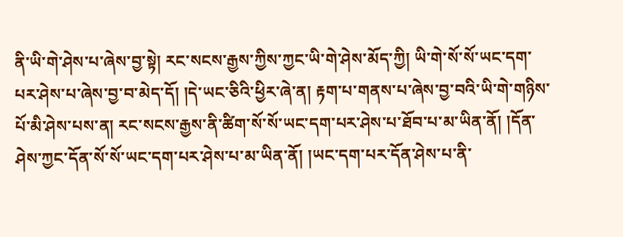ནི་ཡི་གེ་ཤེས་པ་ཞེས་བྱ་སྟེ། རང་སངས་རྒྱས་ཀྱིས་ཀྱང་ཡི་གེ་ཤེས་མོད་ཀྱི། ཡི་གེ་སོ་སོ་ཡང་དག་པར་ཤེས་པ་ཞེས་བྱ་བ་མེད་དོ། །དེ་ཡང་ཅིའི་ཕྱིར་ཞེ་ན། རྟག་པ་གནས་པ་ཞེས་བྱ་བའི་ཡི་གེ་གཉིས་པོ་མི་ཤེས་པས་ན། རང་སངས་རྒྱས་ནི་ཚིག་སོ་སོ་ཡང་དག་པར་ཤེས་པ་ཐོབ་པ་མ་ཡིན་ནོ། །དོན་ཤེས་ཀྱང་དོན་སོ་སོ་ཡང་དག་པར་ཤེས་པ་མ་ཡིན་ནོ། །ཡང་དག་པར་དོན་ཤེས་པ་ནི་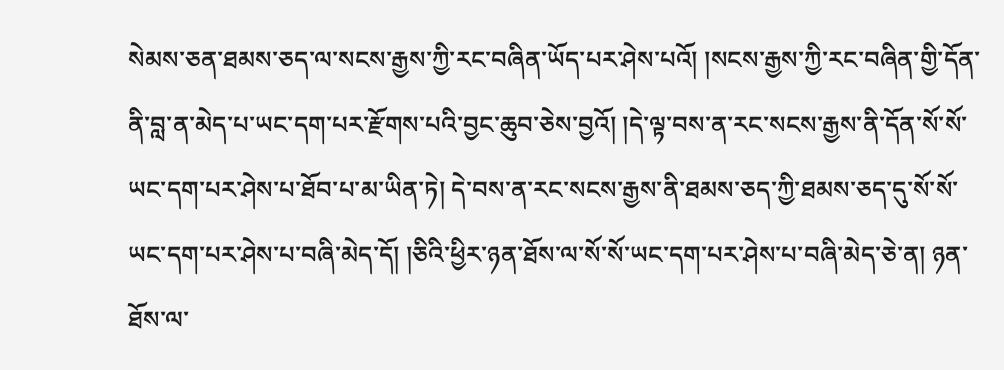སེམས་ཅན་ཐམས་ཅད་ལ་སངས་རྒྱས་ཀྱི་རང་བཞིན་ཡོད་པར་ཤེས་པའོ། །སངས་རྒྱས་ཀྱི་རང་བཞིན་གྱི་དོན་ནི་བླ་ན་མེད་པ་ཡང་དག་པར་རྫོགས་པའི་བྱང་ཆུབ་ཅེས་བྱའོ། །དེ་ལྟ་བས་ན་རང་སངས་རྒྱས་ནི་དོན་སོ་སོ་ཡང་དག་པར་ཤེས་པ་ཐོབ་པ་མ་ཡིན་ཏེ། དེ་བས་ན་རང་སངས་རྒྱས་ནི་ཐམས་ཅད་ཀྱི་ཐམས་ཅད་དུ་སོ་སོ་ཡང་དག་པར་ཤེས་པ་བཞི་མེད་དོ། །ཅིའི་ཕྱིར་ཉན་ཐོས་ལ་སོ་སོ་ཡང་དག་པར་ཤེས་པ་བཞི་མེད་ཅེ་ན། ཉན་ཐོས་ལ་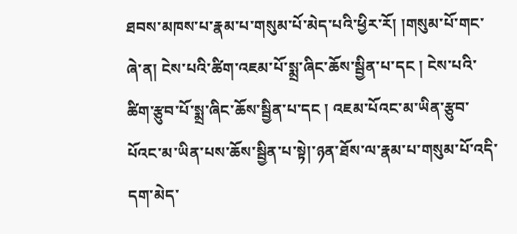ཐབས་མཁས་པ་རྣམ་པ་གསུམ་པོ་མེད་པའི་ཕྱིར་རོ། །གསུམ་པོ་གང་ཞེ་ན། ངེས་པའི་ཚིག་འཇམ་པོ་སྨྲ་ཞིང་ཆོས་སྦྱིན་པ་དང ། ངེས་པའི་ཚིག་རྩུབ་པོ་སྨྲ་ཞིང་ཆོས་སྦྱིན་པ་དང ། འཇམ་པོའང་མ་ཡིན་རྩུབ་པོའང་མ་ཡིན་པས་ཆོས་སྦྱིན་པ་སྟེ།་ཉན་ཐོས་ལ་རྣམ་པ་གསུམ་པོ་འདི་དག་མེད་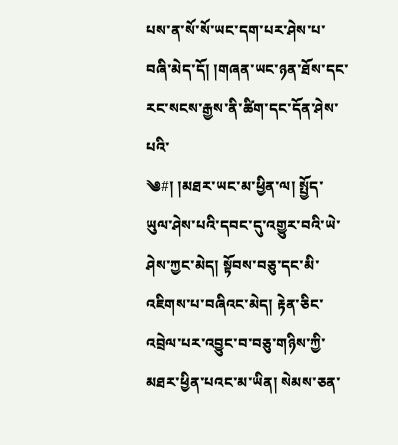པས་ན་སོ་སོ་ཡང་དག་པར་ཤེས་པ་བཞི་མེད་དོ། །གཞན་ཡང་ཉན་ཐོས་དང་རང་སངས་རྒྱས་ནི་ཚིག་དང་དོན་ཤེས་པའི་
༄#། །མཐར་ཡང་མ་ཕྱིན་ལ། སྤྱོད་ཡུལ་ཤེས་པའི་དབང་དུ་འགྱུར་བའི་ཡེ་ཤེས་ཀྱང་མེད། སྟོབས་བཅུ་དང་མི་འཇིགས་པ་བཞིའང་མེད། རྟེན་ཅིང་འབྲེལ་པར་འབྱུང་བ་བཅུ་གཉིས་ཀྱི་མཐར་ཕྱིན་པའང་མ་ཡིན། སེམས་ཅན་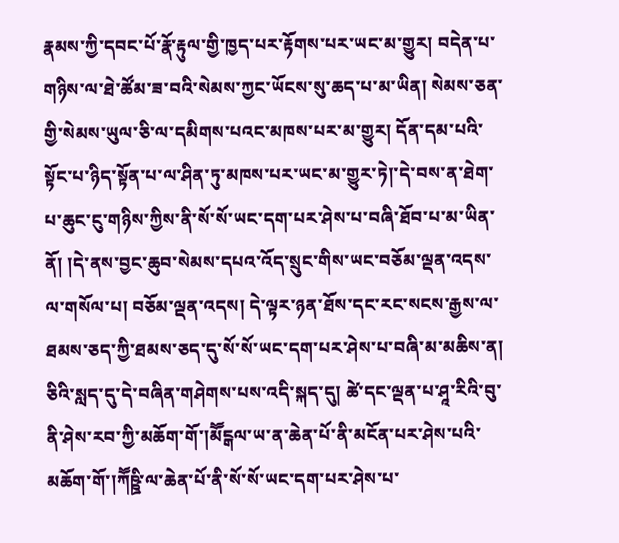རྣམས་ཀྱི་དབང་པོ་རྣོ་རྟུལ་གྱི་ཁྱད་པར་རྟོགས་པར་ཡང་མ་གྱུར། བདེན་པ་གཉིས་ལ་ཐེ་ཚོམ་ཟ་བའི་སེམས་ཀྱང་ཡོངས་སུ་ཆད་པ་མ་ཡིན། སེམས་ཅན་གྱི་སེམས་ཡུལ་ཅི་ལ་དམིགས་པའང་མཁས་པར་མ་གྱུར། དོན་དམ་པའི་སྟོང་པ་ཉིད་སྟོན་པ་ལ་ཤིན་ཏུ་མཁས་པར་ཡང་མ་གྱུར་ཏེ།་དེ་བས་ན་ཐེག་པ་ཆུང་ངུ་གཉིས་ཀྱིས་ནི་སོ་སོ་ཡང་དག་པར་ཤེས་པ་བཞི་ཐོབ་པ་མ་ཡིན་ནོ། །དེ་ནས་བྱང་ཆུབ་སེམས་དཔའ་འོད་སྲུང་གིས་ཡང་བཅོམ་ལྡན་འདས་ལ་གསོལ་པ། བཅོམ་ལྡན་འདས། དེ་ལྟར་ཉན་ཐོས་དང་རང་སངས་རྒྱས་ལ་ཐམས་ཅད་ཀྱི་ཐམས་ཅད་དུ་སོ་སོ་ཡང་དག་པར་ཤེས་པ་བཞི་མ་མཆིས་ན། ཅིའི་སླད་དུ་དེ་བཞིན་གཤེགས་པས་འདི་སྐད་དུ། ཚེ་དང་ལྡན་པ་ཤཱ་རིའི་བུ་ནི་ཤེས་རབ་ཀྱི་མཆོག་གོ་།མཽངྒལ་ཡ་ན་ཆེན་པོ་ནི་མངོན་པར་ཤེས་པའི་མཆོག་གོ་།ཀཽཥྛི་ལ་ཆེན་པོ་ནི་སོ་སོ་ཡང་དག་པར་ཤེས་པ་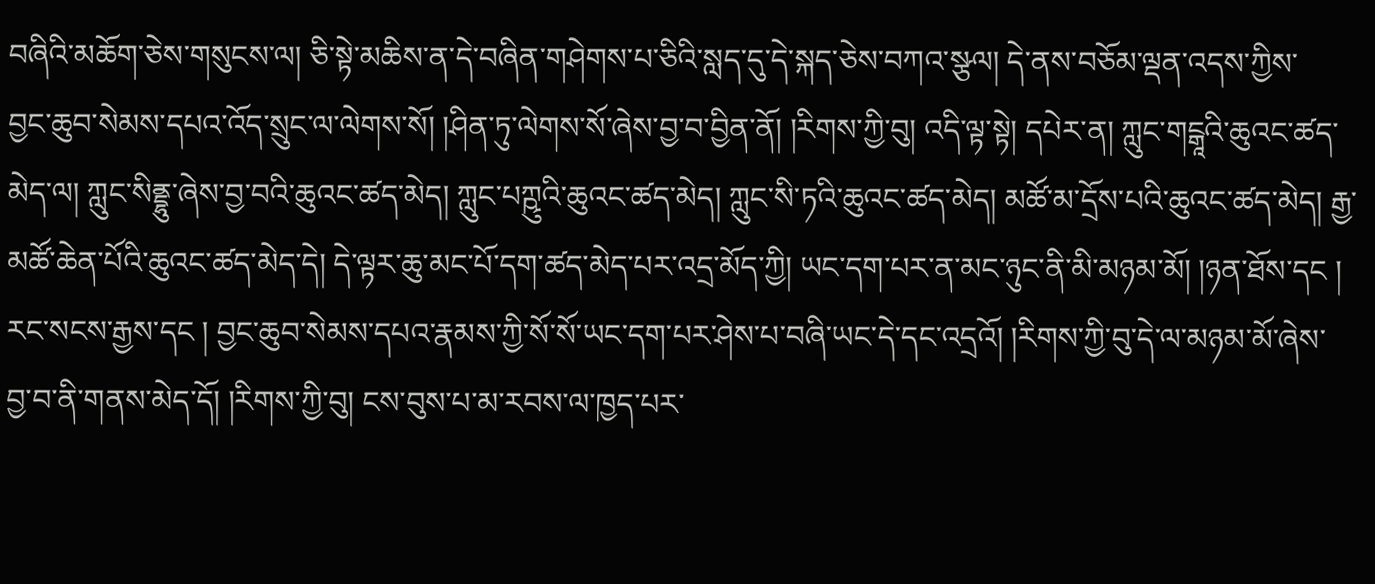བཞིའི་མཆོག་ཅེས་གསུངས་ལ། ཅི་སྟེ་མཆིས་ན་དེ་བཞིན་གཤེགས་པ་ཅིའི་སླད་དུ་དེ་སྐད་ཅེས་བཀའ་སྩལ། དེ་ནས་བཅོམ་ལྡན་འདས་ཀྱིས་
བྱང་ཆུབ་སེམས་དཔའ་འོད་སྲུང་ལ་ལེགས་སོ། །ཤིན་ཏུ་ལེགས་སོ་ཞེས་བྱ་བ་བྱིན་ནོ། །རིགས་ཀྱི་བུ། འདི་ལྟ་སྟེ། དཔེར་ན། ཀླུང་གངྒཱའི་ཆུའང་ཚད་མེད་ལ། ཀླུང་སིནྡྷུ་ཞེས་བྱ་བའི་ཆུའང་ཚད་མེད། ཀླུང་པཀྵུའི་ཆུའང་ཚད་མེད། ཀླུང་སི་ཏའི་ཆུའང་ཚད་མེད། མཚོ་མ་དྲོས་པའི་ཆུའང་ཚད་མེད། རྒྱ་མཚོ་ཆེན་པོའི་ཆུའང་ཚད་མེད་དེ། དེ་ལྟར་ཆུ་མང་པོ་དག་ཚད་མེད་པར་འདྲ་མོད་ཀྱི། ཡང་དག་པར་ན་མང་ཉུང་ནི་མི་མཉམ་མོ། །ཉན་ཐོས་དང ། རང་སངས་རྒྱས་དང ། བྱང་ཆུབ་སེམས་དཔའ་རྣམས་ཀྱི་སོ་སོ་ཡང་དག་པར་ཤེས་པ་བཞི་ཡང་དེ་དང་འདྲའོ། །རིགས་ཀྱི་བུ་དེ་ལ་མཉམ་མོ་ཞེས་བྱ་བ་ནི་གནས་མེད་དོ། །རིགས་ཀྱི་བུ། ངས་བུས་པ་མ་རབས་ལ་ཁྱད་པར་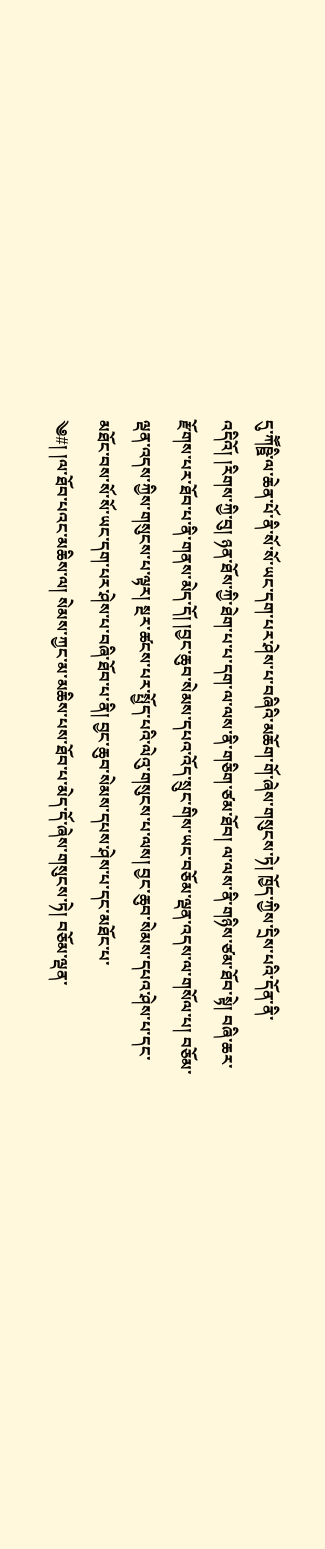དུ་ཀཽཥྛི་ལ་ཆེན་པོ་ནི་སོ་སོ་ཡང་དག་པར་ཤེས་པ་བཞིའི་མཆོག་གོ་ཞེས་གསུངས་ཏེ། ཁྱོད་ཀྱིས་དྲིས་པའི་དོན་ནི་འདིའོ། །རིགས་ཀྱི་བུ། ཉན་ཐོས་ཀྱི་ཐེག་པ་པ་དག་ལ་ལས་ནི་གཅིག་ཙམ་ཐོབ། ལ་ལས་ནི་གཉིས་ཙམ་ཐོབ་སྟེ། བཞི་ཆར་རྫོགས་པར་ཐོབ་པ་ནི་གནས་མེད་དོ། །བྱང་ཆུབ་སེམས་དཔའ་འོད་སྲུང་གིས་ཡང་བཅོམ་ལྡན་འདས་ལ་གསོལ་པ། བཅོམ་ལྡན་འདས་ཀྱིས་གསུངས་པ་ལྟར། སྔར་ཚངས་པར་སྤྱོད་པའི་ལེའུ་གསུངས་པ་ལས། བྱང་ཆུབ་སེམས་དཔའ་ཤེས་པ་དང་མཐོང་བས་སོ་སོ་ཡང་དག་པར་ཤེས་པ་བཞི་ཐོབ་པ་ནི། བྱང་ཆུབ་སེམས་དཔས་ཤེས་པ་དང་མཐོང་པ་
༄#། །ལ་ཐོབ་པའང་མཆིས་ལ། སེམས་ཀྱང་མ་མཆིས་པས་ཐོབ་པ་མེད་དོ་ཞེས་གསུངས་ཏེ། བཅོམ་ལྡན་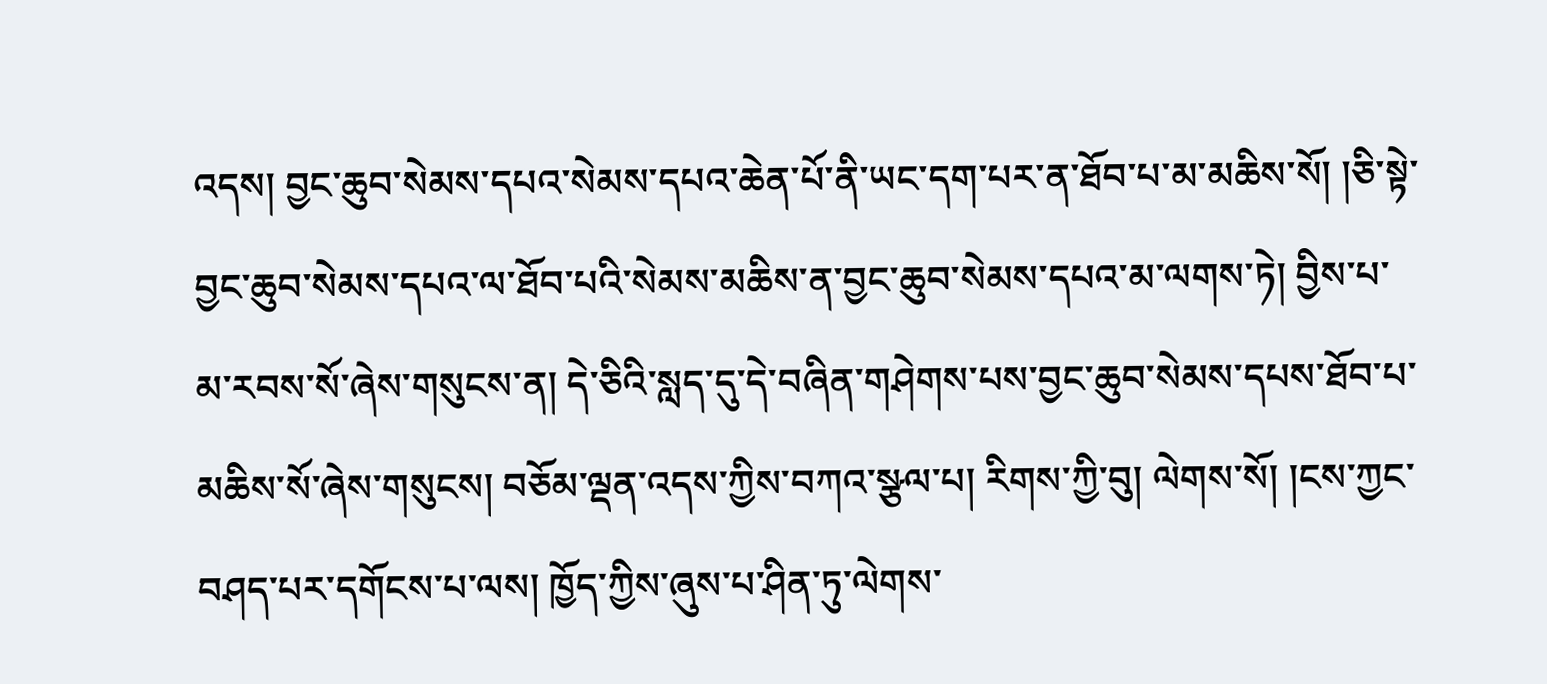འདས། བྱང་ཆུབ་སེམས་དཔའ་སེམས་དཔའ་ཆེན་པོ་ནི་ཡང་དག་པར་ན་ཐོབ་པ་མ་མཆིས་སོ། །ཅི་སྟེ་བྱང་ཆུབ་སེམས་དཔའ་ལ་ཐོབ་པའི་སེམས་མཆིས་ན་བྱང་ཆུབ་སེམས་དཔའ་མ་ལགས་ཏེ། བྱིས་པ་མ་རབས་སོ་ཞེས་གསུངས་ན། དེ་ཅིའི་སླད་དུ་དེ་བཞིན་གཤེགས་པས་བྱང་ཆུབ་སེམས་དཔས་ཐོབ་པ་མཆིས་སོ་ཞེས་གསུངས། བཅོམ་ལྡན་འདས་ཀྱིས་བཀའ་སྩལ་པ། རིགས་ཀྱི་བུ། ལེགས་སོ། །ངས་ཀྱང་བཤད་པར་དགོངས་པ་ལས། ཁྱོད་ཀྱིས་ཞུས་པ་ཤིན་ཏུ་ལེགས་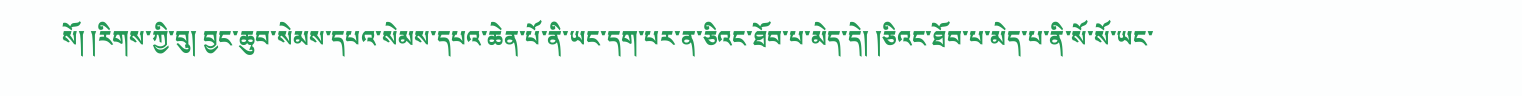སོ། །རིགས་ཀྱི་བུ། བྱང་ཆུབ་སེམས་དཔའ་སེམས་དཔའ་ཆེན་པོ་ནི་ཡང་དག་པར་ན་ཅིའང་ཐོབ་པ་མེད་དེ། །ཅིའང་ཐོབ་པ་མེད་པ་ནི་སོ་སོ་ཡང་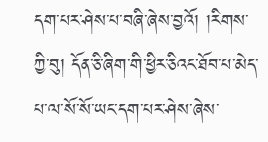དག་པར་ཤེས་པ་བཞི་ཞེས་བྱའོ། །རིགས་ཀྱི་བུ། དོན་ཅི་ཞིག་གི་ཕྱིར་ཅིའང་ཐོབ་པ་མེད་པ་ལ་སོ་སོ་ཡང་དག་པར་ཤེས་ཞེས་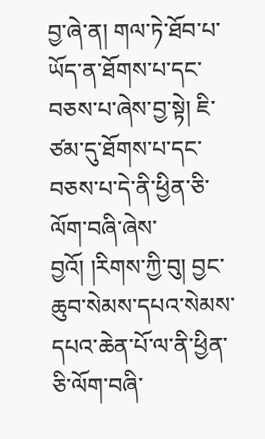བྱ་ཞེ་ན། གལ་ཏེ་ཐོབ་པ་ཡོད་ན་ཐོགས་པ་དང་བཅས་པ་ཞེས་བྱ་སྟེ། ཇི་ཙམ་དུ་ཐོགས་པ་དང་བཅས་པ་དེ་ནི་ཕྱིན་ཅི་ལོག་བཞི་ཞེས་བྱའོ། །རིགས་ཀྱི་བུ། བྱང་ཆུབ་སེམས་དཔའ་སེམས་དཔའ་ཆེན་པོ་ལ་ནི་ཕྱིན་ཅི་ལོག་བཞི་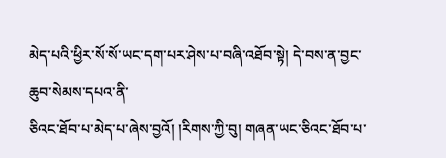མེད་པའི་ཕྱིར་སོ་སོ་ཡང་དག་པར་ཤེས་པ་བཞི་འཐོབ་སྟེ། དེ་བས་ན་བྱང་ཆུབ་སེམས་དཔའ་ནི་
ཅིའང་ཐོབ་པ་མེད་པ་ཞེས་བྱའོ། །རིགས་ཀྱི་བུ། གཞན་ཡང་ཅིའང་ཐོབ་པ་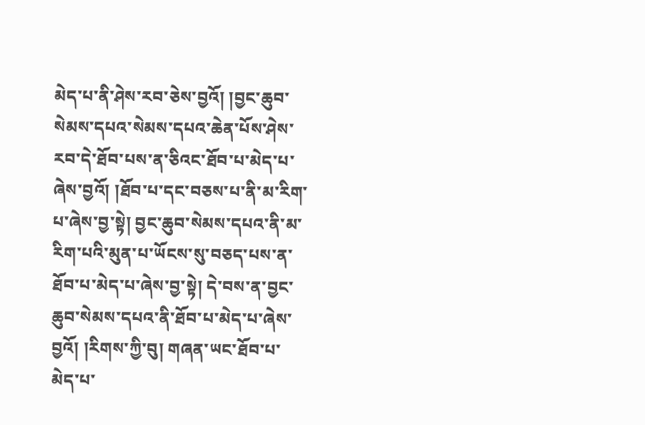མེད་པ་ནི་ཤེས་རབ་ཅེས་བྱའོ། །བྱང་ཆུབ་སེམས་དཔའ་སེམས་དཔའ་ཆེན་པོས་ཤེས་རབ་དེ་ཐོབ་པས་ན་ཅིའང་ཐོབ་པ་མེད་པ་ཞེས་བྱའོ། །ཐོབ་པ་དང་བཅས་པ་ནི་མ་རིག་པ་ཞེས་བྱ་སྟེ། བྱང་ཆུབ་སེམས་དཔའ་ནི་མ་རིག་པའི་མུན་པ་ཡོངས་སུ་བཅད་པས་ན་ཐོབ་པ་མེད་པ་ཞེས་བྱ་སྟེ། དེ་བས་ན་བྱང་ཆུབ་སེམས་དཔའ་ནི་ཐོབ་པ་མེད་པ་ཞེས་བྱའོ། །རིགས་ཀྱི་བུ། གཞན་ཡང་ཐོབ་པ་མེད་པ་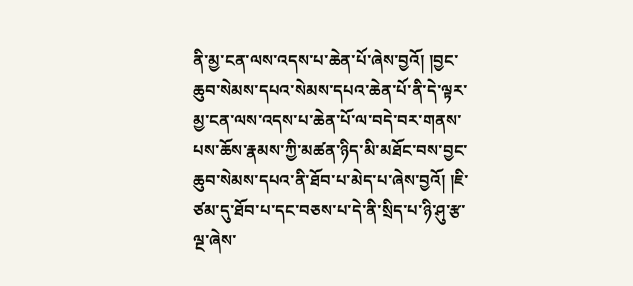ནི་མྱ་ངན་ལས་འདས་པ་ཆེན་པོ་ཞེས་བྱའོ། །བྱང་ཆུབ་སེམས་དཔའ་སེམས་དཔའ་ཆེན་པོ་ནི་དེ་ལྟར་མྱ་ངན་ལས་འདས་པ་ཆེན་པོ་ལ་བདེ་བར་གནས་པས་ཆོས་རྣམས་ཀྱི་མཚན་ཉིད་མི་མཐོང་བས་བྱང་ཆུབ་སེམས་དཔའ་ནི་ཐོབ་པ་མེད་པ་ཞེས་བྱའོ། །ཇི་ཙམ་དུ་ཐོབ་པ་དང་བཅས་པ་དེ་ནི་སྲིད་པ་ཉི་ཤུ་རྩ་ལྔ་ཞེས་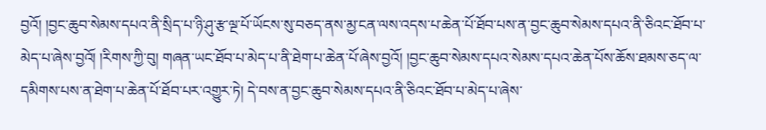བྱའོ། །བྱང་ཆུབ་སེམས་དཔའ་ནི་སྲིད་པ་ཉི་ཤུ་རྩ་ལྔ་པོ་ཡོངས་སུ་བཅད་ནས་མྱ་ངན་ལས་འདས་པ་ཆེན་པོ་ཐོབ་པས་ན་བྱང་ཆུབ་སེམས་དཔའ་ནི་ཅིའང་ཐོབ་པ་མེད་པ་ཞེས་བྱའོ། །རིགས་ཀྱི་བུ། གཞན་ཡང་ཐོབ་པ་མེད་པ་ནི་ཐེག་པ་ཆེན་པོ་ཞེས་བྱའོ། །བྱང་ཆུབ་སེམས་དཔའ་སེམས་དཔའ་ཆེན་པོས་ཆོས་ཐམས་ཅད་ལ་དམིགས་པས་ན་ཐེག་པ་ཆེན་པོ་ཐོབ་པར་འགྱུར་ཏེ། དེ་བས་ན་བྱང་ཆུབ་སེམས་དཔའ་ནི་ཅིའང་ཐོབ་པ་མེད་པ་ཞེས་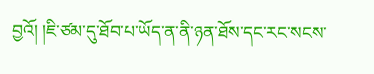བྱའོ། །ཇི་ཙམ་དུ་ཐོབ་པ་ཡོད་ན་ནི་ཉན་ཐོས་དང་རང་སངས་